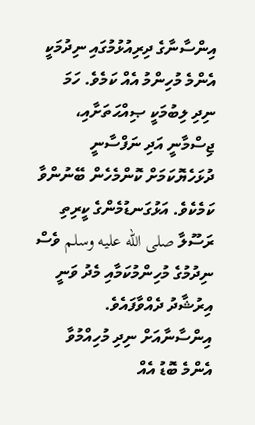އިންސާނާގެ ދިރިއުޅުމުގައި ނިދުމަކީ އެންމެ މުހިންމު އެއް ކަމެވެ. ހަމަ ނިދި ލިބުމަކީ ޞިއްޙަތަށާއި، ޖިސްމާނީ އަދި ނަފްސާނީ ދުޅަހެޔޮކަމަށް ކޮންމެހެން ބޭނުންވާ ކަމެކެވެ. އަޅުގަނޑުމެންގެ ކީރިތި ރަސޫލާ صلى الله عليه وسلم ވެސް ނިދުމުގެ މުހިންމުކަމާއި މެދު ވަނީ އިރުޝާދު ދެއްވާފައެވެ.
އިންސާނާއަށް ނިދި މުހިއްމުވާ އެންމެ ބޮޑު އެއް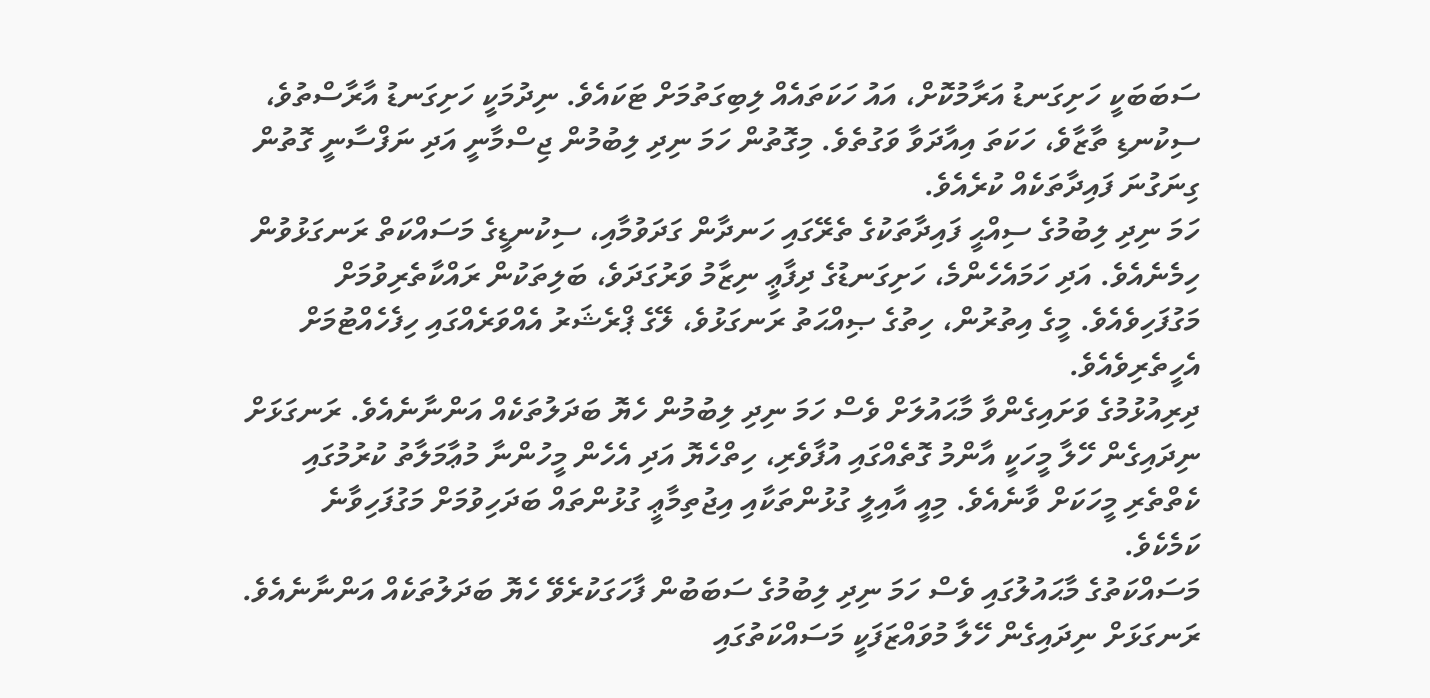ސަބަބަކީ ހަށިގަނޑު އަރާމުކޮށް، އައު ހަކަތައެއް ލިބިގަތުމަށް ޓަކައެވެ. ނިދުމަކީ ހަށިގަނޑު އާރާސްތުވެ، ސިކުނޑި ތާޒާވެ، ހަކަތަ އިއާދަވާ ވަގުތެވެ. މިގޮތުން ހަމަ ނިދި ލިބުމުން ޖިސްމާނީ އަދި ނަފްސާނީ ގޮތުން ގިނަގުނަ ފައިދާތަކެއް ކުރެއެވެ.
ހަމަ ނިދި ލިބުމުގެ ސިއްޙީ ފައިދާތަކުގެ ތެރޭގައި ހަނދާން ގަދަވުމާއި، ސިކުނޑީގެ މަސައްކަތް ރަނގަޅުވުން ހިމެނެއެވެ. އަދި ހަމައެހެންމެ، ހަށިގަނޑުގެ ދިފާޢީ ނިޒާމު ވަރުގަދަވެ، ބަލިތަކުން ރައްކާތެރިވުމަށް މަގުފަހިވެއެވެ. މީގެ އިތުރުން، ހިތުގެ ޞިއްޙަތު ރަނގަޅުވެ، ލޭގެ ޕްރެޝަރު އެއްވަރެއްގައި ހިފެހެއްޓުމަށް އެހީތެރިވެއެވެ.
ދިރިއުޅުމުގެ ވަށައިގެންވާ މާޙައުލަށް ވެސް ހަމަ ނިދި ލިބުމުން ހެޔޮ ބަދަލުތަކެއް އަންނާނެއެވެ. ރަނގަޅަށް ނިދައިގެން ހޭލާ މީހަކީ އާންމު ގޮތެއްގައި އުފާވެރި، ހިތްހެޔޮ އަދި އެހެން މީހުންނާ މުޢާމަލާތު ކުރުމުގައި ކެތްތެރި މީހަކަށް ވާނެއެވެ. މިއީ އާއިލީ ގުޅުންތަކާއި އިޖުތިމާޢީ ގުޅުންތައް ބަދަހިވުމަށް މަގުފަހިވާނެ ކަމެކެވެ.
މަސައްކަތުގެ މާޙައުލުގައި ވެސް ހަމަ ނިދި ލިބުމުގެ ސަބަބުން ފާހަގަކުރެވޭ ހެޔޮ ބަދަލުތަކެއް އަންނާނެއެވެ. ރަނގަޅަށް ނިދައިގެން ހޭލާ މުވައްޒަފަކީ މަސައްކަތުގައި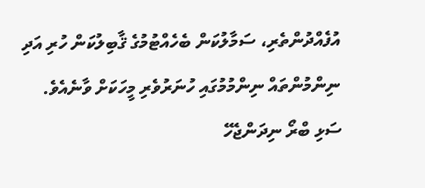އުފެއްދުންތެރި، ސަމާލުކަން ބެހެއްޓުމުގެ ޤާބިލުކަން ހުރި އަދި ނިންމުންތައް ނިންމުމުގައި ހުނަރުވެރި މީހަކަށް ވާނެއެވެ.
ސަޅި ބްރޯ ނިދަންޖެހޭ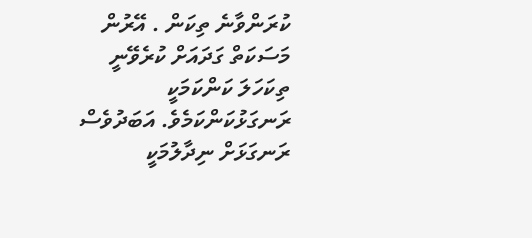ކުރަންވާނެ ތިކަން . އޭރުން މަސަކަތް ގަދައަށް ކުރެވޭނީ
ތިކަހަލަ ކަންކަމަކީ ރަނގަޅުކަންކަމެވެ. އަބަދުވެސް ރަނގަޅަށް ނިދާލުމަކީ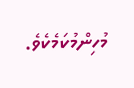މުހިންމުކަމެކެވެ.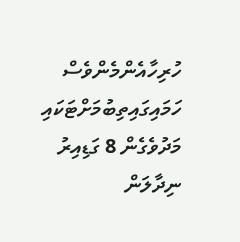ހުރިހާއެންމެންވެސް ހަމައިގައިތިބުމަށްޓަކައި މަދުވެގެން 8 ގަޑިއިރު ނިދާލަން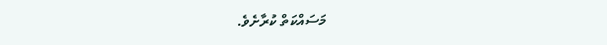މަސައްކަތް ކުރާށެވެ.